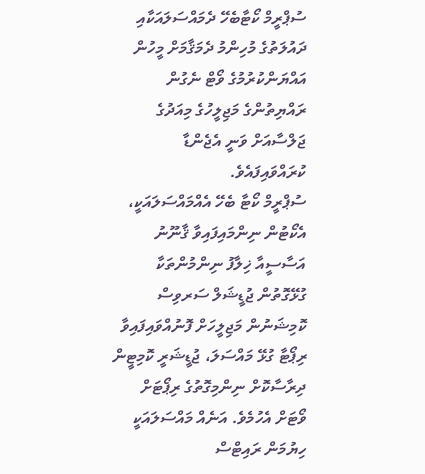ސުޕްރީމް ކޯޓާބެހޭ ދެމައްސަލައަކާއި ދައުލަތުގެ މުހިންމު ދެމަޤާމަށް މީހުން އައްޔަންކުރުމުގެ ވޯޓް ނެގުން ރައްޔިތުންގެ މަޖިލީހުގެ މިއަދުގެ ޖަލްސާއަށް ވަނީ އެޖެންޑާ ކުރައްވައިފައެވެ.
ސުޕްރީމް ކޯޓާ ބެހޭ އެއްމައްސަލައަކީ، އެކޯޓުން ނިންމައިފައިވާ ޤާނޫނު އަސާސީއާ ޚިލާފު ނިންމުންތަކާ ގުޅޭގޮތުން ޖުޑީޝަލް ސަރވިސް ކޮމިޝަނުން މަޖިލީހަށް ފޮނުއްވައިފައިވާ ރިޕޯޓާ ގުޅޭ މައްސަލަ، ޖުޑީޝަރީ ކޮމިޓީން ދިރާސާކޮށް ނިންމިގޮތުގެ ރިޕޯޓަށް ވޯޓަށް އެހުމެވެ. އަނެއް މައްސަލައަކީ ހިޔުމަން ރައިޓްސް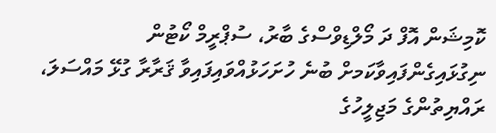ކޮމިޝަން އޮފް ދަ މޯލްޑިވްސްގެ ބާރު، ސުޕްރީމް ކޯޓުން ނިގުޅައިގެންފައިވާކަމށް ބުނެ ހުށަހަޅުއްވައިފައިވާ ޤަރާރާ ގުޅޭ މައްސަލަ، ރައްޔިތުންގެ މަޖިލީހުގެ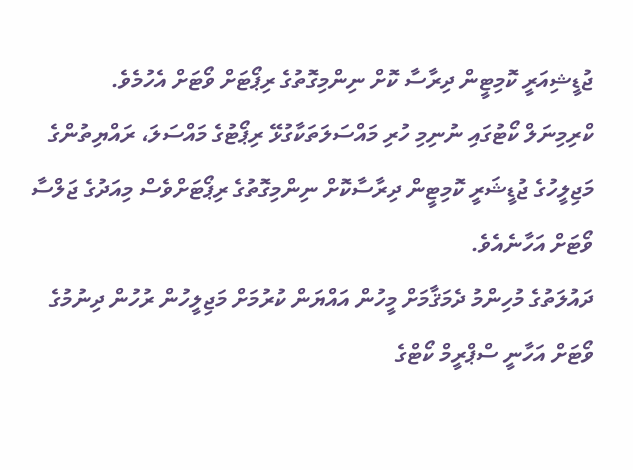ޖުޑީޝިއަރީ ކޮމިޓީން ދިރާސާ ކޮށް ނިންމިގޮތުގެ ރިޕޯޓަށް ވޯޓަށް އެހުމެވެ.
ކްރިމިނަލް ކޯޓުގައި ނުނިމި ހުރި މައްސަލަތަކާގުޅޭ ރިޕޯޓުގެ މައްސަލަ، ރައްޔިތުންގެ މަޖިލީހުގެ ޖުޑީޝަރީ ކޮމިޓީން ދިރާސާކޮށް ނިންމިގޮތުގެ ރިޕޯޓަށްވެސް މިއަދުގެ ޖަލްސާ ވޯޓަށް އަހާނެއެވެ.
ދައުލަތުގެ މުހިންމު ދެމަޤާމަށް މީހުން އައްޔަން ކުރުމަށް މަޖިލީހުން ރުހުން ދިނުމުގެ ވޯޓަށް އަހާނީ ސްޕްރީމް ކޯޓްގެ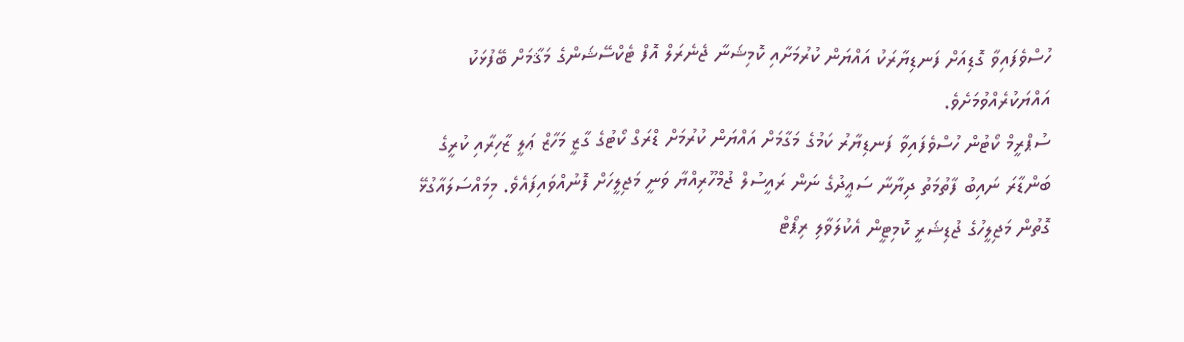ހުސްވެފައިވާ ގޮޑިއަށް ފަނޑިޔާރަކު އައްޔަން ކުރުމަށާއި ކޮމިޝަނާ ޖެނެރަލް އޮފް ޓެކްސޭޝަންގެ މަޤާމަށް ބޭފުޅަކު އައްޔަކުރެއްވުމަށެވެ.
ސުޕްރީމް ކޯޓުން ހުސްވެފައިވާ ފަނޑިޔާރު ކަމުގެ މަގާމަށް އައްޔަން ކުރުމަށް ޑްރަގް ކޯޓުގެ ގާޒީ މަހާޒް ޢަލީ ޒާހިރާއި ކުރީގެ ބަންޑާރަ ނައިބު ފާތުމަތު ދިޔާނާ ސަޢީދުގެ ނަން ރައީސުލް ޖުމްހޫރިއްޔާ ވަނީ މަޖިލީހަށް ފޮނުއްވައިފައެވެ. މިމައްސަލައާގުޅޭ ގޮތުން މަޖިލީހުގެ ޖުޑިޝަރީ ކޮމިޓީން އެކުލަވާލި ރިޕޯޓް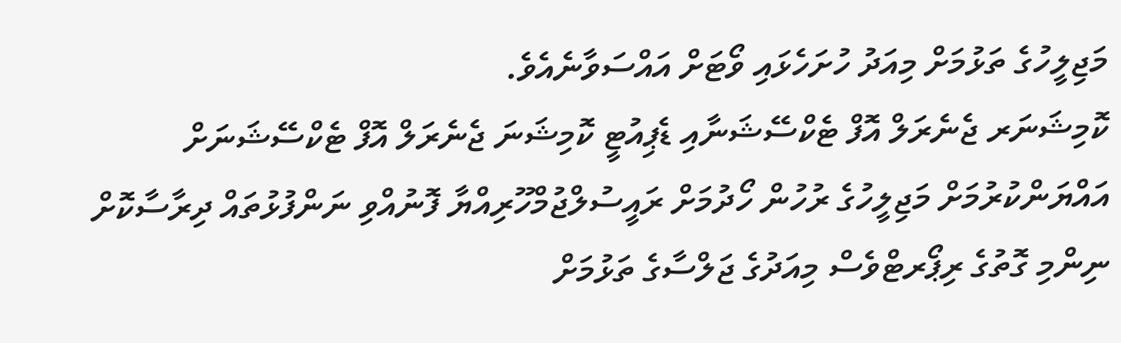މަޖިލީހުގެ ތަޅުމަށް މިއަދު ހުށަހެޅައި ވޯޓަށް އައްސަވާނެއެވެ.
ކޮމިޝަނަރ ޖެނެރަލް އޮފް ޓެކްސޭޝަނާއި ޑެޕިއުޓީ ކޮމިޝަނަ ޖެނެރަލް އޮފް ޓެކްސޭޝަނަށް އައްޔަންކުރުމަށް މަޖިލީހުގެ ރުހުން ހޯދުމަށް ރައީސުލްޖުމްހޫރިއްޔާ ފޮނުއްވި ނަންފުޅުތައް ދިރާސާކޮށް ނިންމި ގޮތުގެ ރިޕޯރޓްވެސް މިއަދުގެ ޖަލްސާގެ ތަޅުމަށް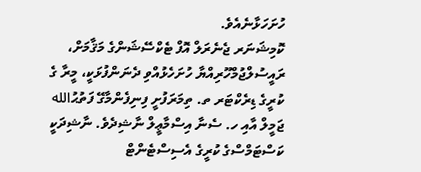ހުށަހަޅާނެއެވެ.
ކޮމިޝަނަރ ޖެނެރަލް އޮފް ޓެކްސޭޝަންގެ މަޤާމަށް، ރައީސުލްޖުމްހޫރިއްޔާ ހުށަހެޅުއްވި ދެނަންފުޅަކީ، މީރާ ގެ ކުރީގެ ޑިރެކްޓަރ ތ. ތިމަރަފުށީ ފިނިފެންމާގޭ ފަތުޙުالله ޖަމީލް އާއި ހ. ސެނާ އިސްމާޢީލް ނާޝިދެވެ. ނާޝިދަކީ ކަސްޓަމްސްގެ ކުރީގެ އެސިސްޓެންޓް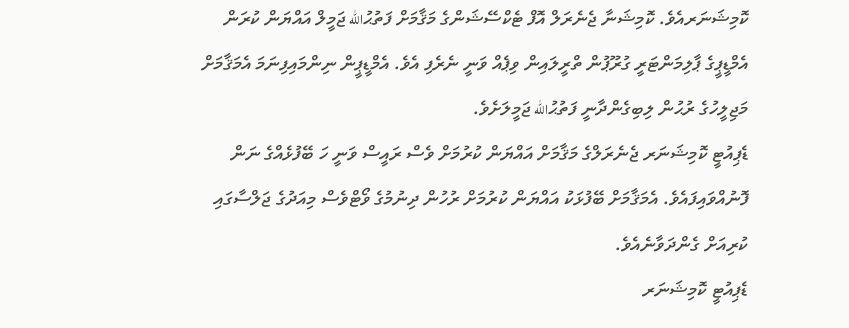ކޮމިޝަނަރއެވެ. ކޮމިޝަނާ ޖެނެރަލް އޮފް ޓެކްސޭޝަންގެ މަޤާމަށް ފަތުޙުالله ޖަމީލް އައްޔަން ކުރަން އެމްޑީޕީގެ ޕާލިމަންޓަރީ ގުރޫޕުން ތްރީލައިން ވިޕެއް ވަނީ ނެރެފި އެވެ. އެމްޑީޕީން ނިންމައިފިނަމަ އެމަޤާމަށް މަޖިލީހުގެ ރުޙުން ލިބިގެންދާނީ ފަތުޙުالله ޖަމީލަށެވެ.
ޑެޕިއުޓީ ކޮމިޝަނަރ ޖެނެރަލްގެ މަޤާމަށް އައްޔަން ކުރުމަށް ވެސް ރައީސް ވަނީ ހަ ބޭފުޅެއްގެ ނަން ފޮނުއްވައިފައެވެ. އެމަޤާމަށް ބޭފުޅަކު އައްޔަން ކުރުމަށް ރުހުން ދިނުމުގެ ވޯޓްވެސް މިއަދުގެ ޖަލްސާގައި ކުރިއަށް ގެންދަވާނެއެވެ.
ޑެޕިއުޓީ ކޮމިޝަނަރ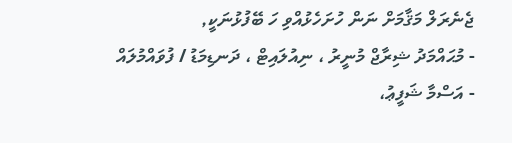ޖެނެރަލް މަޤާމަށް ނަން ހުށަހެޅުއްވި ހަ ބޭފުޅުނަކީ,
- މުޙައްމަދު ޝިރާޖް މުނީރު ، ނިއުލައިޓް ، ދަނޑިމަޑު / ފުވައްމުލައް
- އަސްމާ ޝަފީޢު،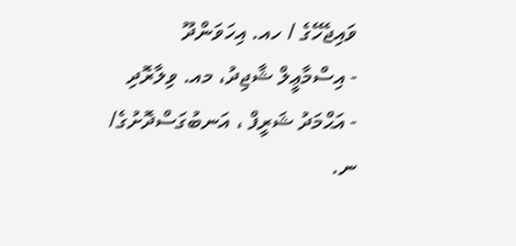ވައިޖެހޭގެ / ހއ. އިހަވަންދޫ
- އިސްމާޢީލް ޝާޖިދު، މއ. ވިލާރޮދި
- އަޙްމަދު ޝަރީފް ، އަނބުގަސްދޮށުގެ/ ނ.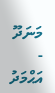މަނަދޫ
- އަޙްމަދު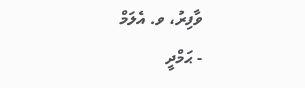ވާފިރު، ވ. އެލަމް
- ޙަމްދީ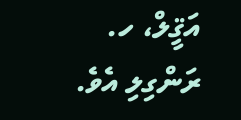އަޤީލް، ހ. ރަންގިލި އެވެ.